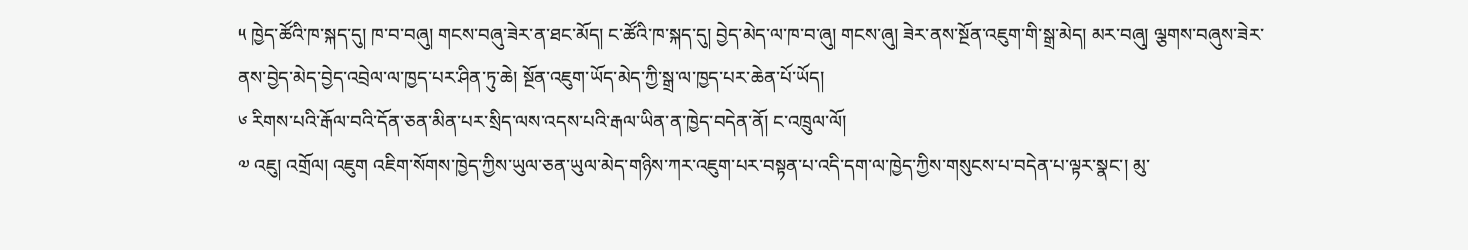༥ ཁྱེད་ཚོའི་ཁ་སྐད་དུ། ཁ་བ་བཞུ། གངས་བཞུ་ཟེར་ན་ཐང་མོད། ང་ཚོའི་ཁ་སྐད་དུ། བྱེད་མེད་ལ་ཁ་བ་ཞུ། གངས་ཞུ། ཟེར་ནས་སྔོན་འཇུག་གི་སྒྲ་མེད། མར་བཞུ། ལྕགས་བཞུས་ཟེར་ནས་བྱེད་མེད་བྱེད་འབྲེལ་ལ་ཁྱད་པར་ཤིན་ཏུ་ཆེ། སྔོན་འཇུག་ཡོད་མེད་ཀྱི་སྒྲ་ལ་ཁྱད་པར་ཆེན་པོ་ཡོད།
༦ རིགས་པའི་རྒོལ་བའི་དོན་ཅན་མིན་པར་སྲིད་ལས་འདས་པའི་རྒལ་ཡིན་ན་ཁྱེད་བདེན་ནོ། ང་འཁྲུལ་ལོ།
༧ འཇུ། འགྲོལ། འཇུག འཇིག་སོགས་ཁྱེད་ཀྱིས་ཡུལ་ཅན་ཡུལ་མེད་གཉིས་ཀར་འཇུག་པར་བསྟན་པ་འདི་དག་ལ་ཁྱེད་ཀྱིས་གསུངས་པ་བདེན་པ་ལྟར་སྣང་། མུ་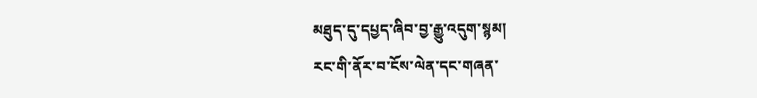མཐུད་དུ་དཔྱད་ཞིབ་བྱ་རྒྱུ་འདུག་སྙམ།
རང་གི་ནོར་བ་ངོས་ལེན་དང་གཞན་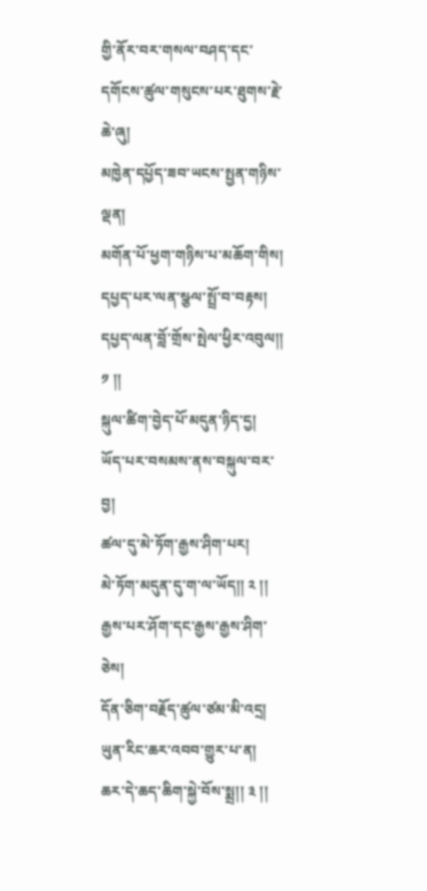གྱི་ནོར་བར་གསལ་བཤད་དང་དགོངས་ཚུལ་གསུངས་པར་ཐུགས་རྗེ་ཆེ་ཞུ།
མཁྱེན་དཔྱོད་ཟབ་ཡངས་སྤྱན་གཉིས་ལྡན།
མགོན་པོ་ཕྱག་གཉིས་པ་མཆོག་གིས།
དཔྱད་པར་ལན་སྩལ་སྤྲོ་བ་བརྟས།
དཔྱད་ལན་བློ་གྲོས་སྤེལ་ཕྱིར་འབུལ།། ༡ །།
སྐུལ་ཚིག་བྱེད་པོ་མདུན་ཉིད་དྱ།
ཡོད་པར་བསམས་ནས་བསྐུལ་བར་བྱ།
ཚལ་དུ་མེ་ཏོག་རྒྱས་ཤིག་པར།
མེ་ཏོག་མདུན་དུ་ག་ལ་ཡོད།། ༢ །།
རྒྱས་པར་ཤོག་དང་རྒྱས་རྒྱས་ཤིག་ཅེས།
དོན་ཅིག་བརྗོད་ཚུལ་ཙམ་མི་འདྲ།
ཡུན་རིང་ཆར་འབབ་གྱུར་པ་ན།
ཆར་དེ་ཆད་ཆིག་སྐྱེ་བོས་སྨྲ།། ༣ །།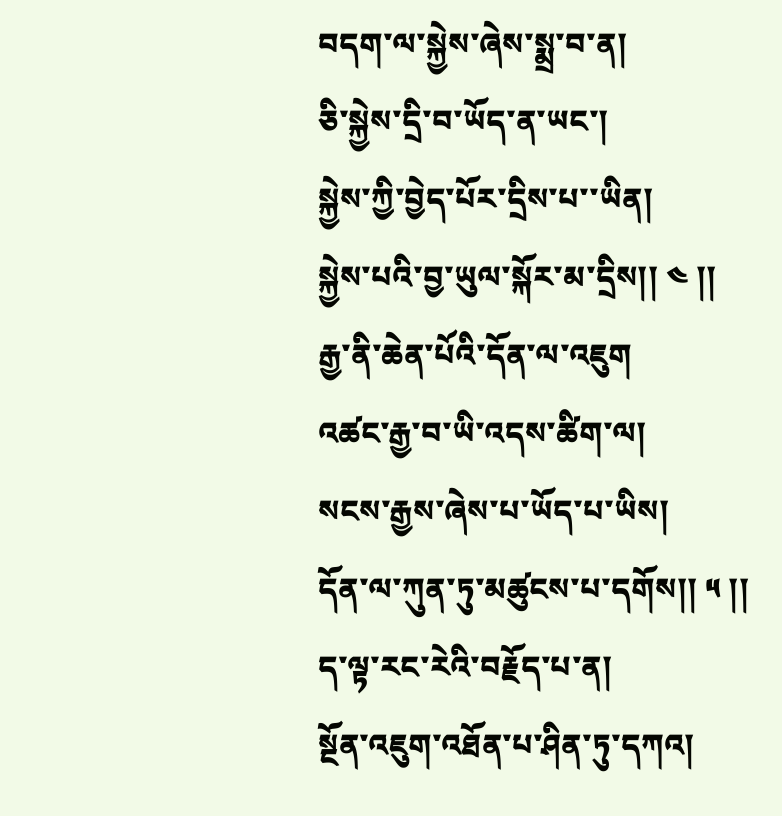བདག་ལ་སྐྱེས་ཞེས་སྨྲ་བ་ན།
ཅི་སྐྱེས་དྲི་བ་ཡོད་ན་ཡང་།
སྐྱེས་ཀྱི་བྱེད་པོར་དྲིས་པ་་ཡིན།
སྐྱེས་པའི་བྱ་ཡུལ་སྐོར་མ་དྲིས།། ༤ །།
རྒྱ་ནི་ཆེན་པོའི་དོན་ལ་འཇུག
འཚང་རྒྱ་བ་ཡི་འདས་ཚིག་ལ།
སངས་རྒྱས་ཞེས་པ་ཡོད་པ་ཡིས།
དོན་ལ་ཀུན་ཏུ་མཚུངས་པ་དགོས།། ༥ །།
ད་ལྟ་རང་རེའི་བརྗོད་པ་ན།
སྔོན་འཇུག་འཐོན་པ་ཤིན་ཏུ་དཀའ།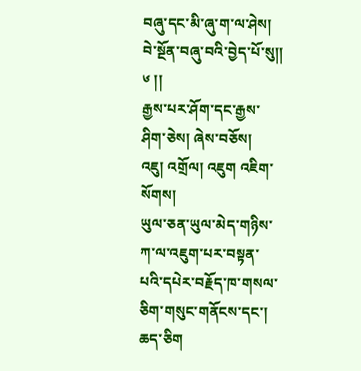བཞུ་དང་མི་ཞུ་ག་ལ་ཤེས།
བེ་སྔོན་བཞུ་བའི་བྱེད་པོ་སུ།། ༦ །།
རྒྱས་པར་ཤོག་དང་རྒྱས་ཤིག་ཅེས། ཞེས་བཅོས།
འཇུ། འགྲོལ། འཇུག འཇིག་སོགས།
ཡུལ་ཅན་ཡུལ་མེད་གཉིས་ཀ་ལ་འཇུག་པར་བསྟན་པའི་དཔེར་བརྗོད་ཁ་གསལ་ཅིག་གསུང་གནོངས་དང་།
ཆད་ཅིག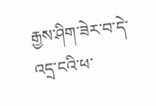རྒྱས་ཤིག་ཟེར་བ་དེ་འདྲ་ངའི་ཕ་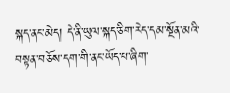སྐད་ནང་མེད། དེ་ནི་ཡུལ་སྐད་ཅིག་རེད་དམ་སྔོན་མའི་བསྟན་བཅོས་དག་གི་ནང་ཡོད་པ་ཞིག་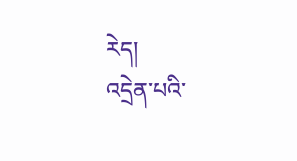རེད།
འདྲེན་པའི་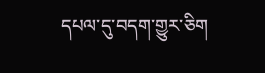དཔལ་དུ་བདག་གྱུར་ཅིག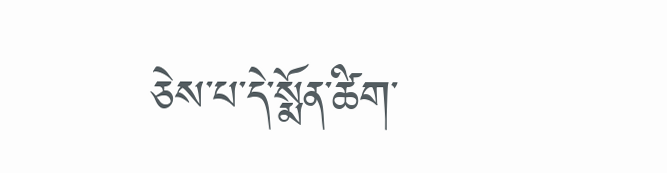ཅེས་པ་དེ་སྨོན་ཚིག་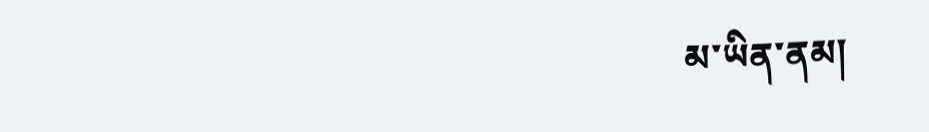མ་ཡིན་ནམ།